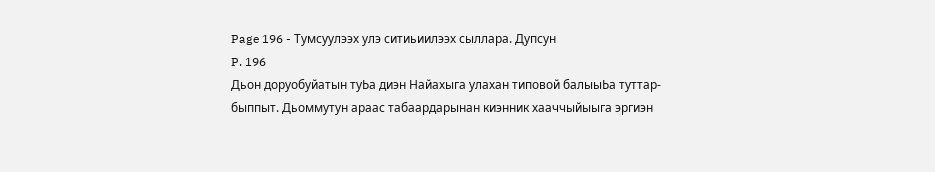Page 196 - Тумсуулээх улэ ситиьиилээх сыллара. Дупсун
P. 196
Дьон доруобуйатын туЬа диэн Найахыга улахан типовой балыыЬа туттар-
быппыт. Дьоммутун араас табаардарынан киэнник хааччыйыыга эргиэн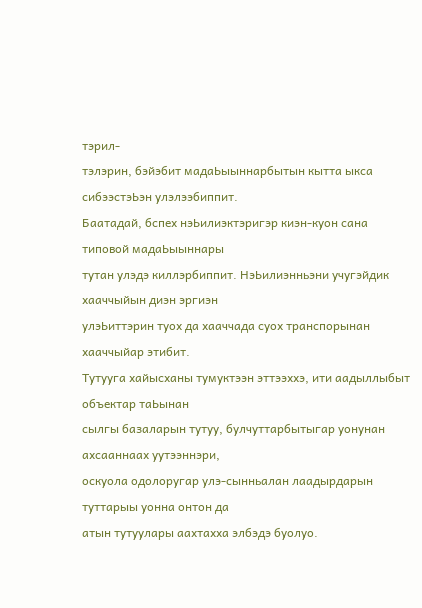тэрил-
тэлэрин, бэйэбит мадаЬыыннарбытын кытта ыкса сибээстэЬэн улэлээбиппит.
Баатадай, бспех нэЬилиэктэригэр киэн-куон сана типовой мадаЬыыннары
тутан улэдэ киллэрбиппит. НэЬилиэнньэни учугэйдик хааччыйын диэн эргиэн
улэЬиттэрин туох да хааччада суох транспорынан хааччыйар этибит.
Тутууга хайысханы тумуктээн эттээххэ, ити аадыллыбыт объектар таЬынан
сылгы базаларын тутуу, булчуттарбытыгар уонунан ахсааннаах уутээннэри,
оскуола одолоругар улэ-сынньалан лаадырдарын туттарыы уонна онтон да
атын тутуулары аахтахха элбэдэ буолуо.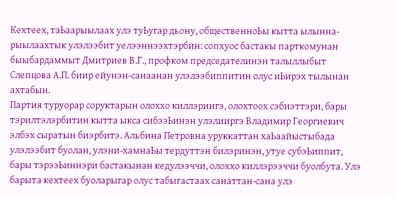Кехтеех, таЬаарыылаах улэ туЬугар дьону, общественноЬы кытта ылынна-
рыылаахтык улэлээбит уелээннээхтэрбин: сопхуос бастакы парткомунан
быыбардаммыт Дмитриев В.Г., профком председателинэн талыллыбыт
Слепцова А.П. биир ейунэн-санаанан улэлээбиппитин олус иЬирэх тылынан
ахтабын.
Партия туруорар соруктарын олоххо киллэриигэ, олохтоох сэбиэттэри, бары
тэрилтэлэрбитин кытта ыкса сибээЬинэн улэлииргэ Владимир Георгиевич
элбэх сыратын биэрбитэ. Альбина Петровна уруккаттан хаЬаайыстыбада
улэлээбит буолан, улэни-хамнаЬы тердуттэн билэринэн, утуе субэЬиппит,
бары тэрээЬиннэри бастакынан кедулээччи, олоххо киллэрээччи буолбута. Улэ
барыта кехтеех буоларыгар олус табыгастаах санаттан-сана улэ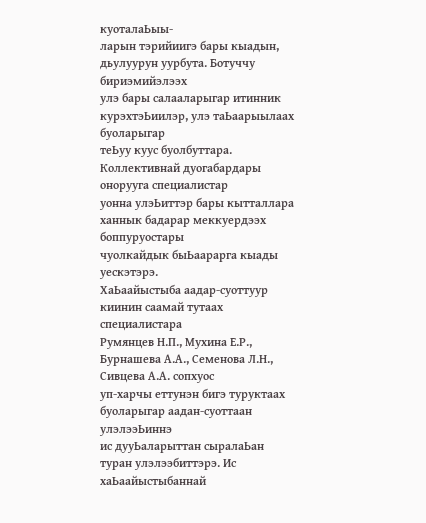куоталаЬыы-
ларын тэрийиигэ бары кыадын, дьулуурун уурбута. Ботуччу бириэмийэлээх
улэ бары салааларыгар итинник курэхтэЬиилэр, улэ таЬаарыылаах буоларыгар
теЬуу куус буолбуттара. Коллективнай дуогабардары онорууга специалистар
уонна улэЬиттэр бары кытталлара ханнык бадарар меккуердээх боппуруостары
чуолкайдык быЬаарарга кыады уескэтэрэ.
ХаЬаайыстыба аадар-суоттуур киинин саамай тутаах специалистара
Румянцев Н.П., Мухина Е.Р., Бурнашева А.А., Семенова Л.Н., Сивцева А.А. сопхуос
уп-харчы еттунэн бигэ туруктаах буоларыгар аадан-суоттаан улэлээЬиннэ
ис дууЬаларыттан сыралаЬан туран улэлээбиттэрэ. Ис хаЬаайыстыбаннай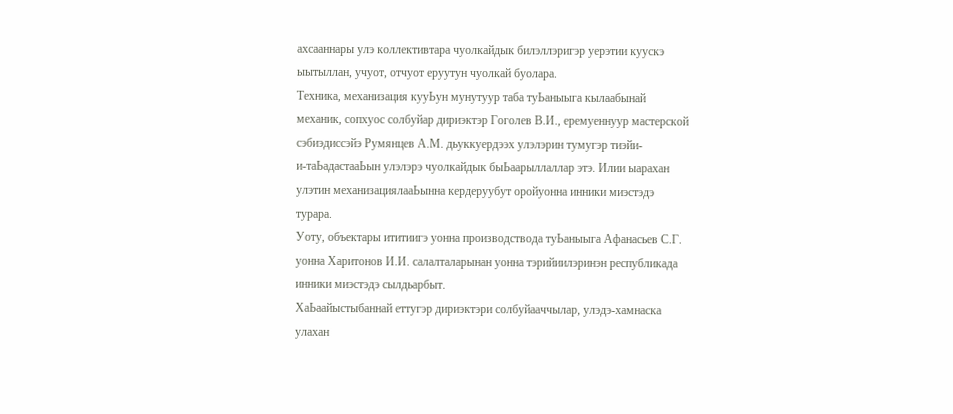ахсааннары улэ коллективтара чуолкайдык билэллэригэр уерэтии куускэ
ыытыллан, учуот, отчуот еруутун чуолкай буолара.
Техника, механизация кууЬун мунутуур таба туЬаныыга кылаабынай
механик, сопхуос солбуйар дириэктэр Гоголев В.И., еремуеннуур мастерской
сэбиэдиссэйэ Румянцев А.М. дьуккуердээх улэлэрин тумугэр тиэйи-
и-таЬадастааЬын улэлэрэ чуолкайдык быЬаарыллаллар этэ. Илии ыарахан
улэтин механизациялааЬынна кердеруубут оройуонна инники миэстэдэ
турара.
Уоту, объектары ититиигэ уонна производствода туЬаныыга Афанасьев С.Г.
уонна Харитонов И.И. салалталарынан уонна тэрийиилэринэн республикада
инники миэстэдэ сылдьарбыт.
ХаЬаайыстыбаннай еттугэр дириэктэри солбуйааччылар, улэдэ-хамнаска
улахан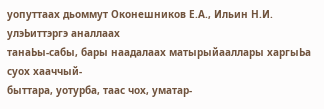уопуттаах дьоммут Оконешников Е.А., Ильин Н.И. улэЬиттэргэ аналлаах
танаЬы-сабы, бары наадалаах матырыйааллары харгыЬа суох хааччый-
быттара, уотурба, таас чох, уматар-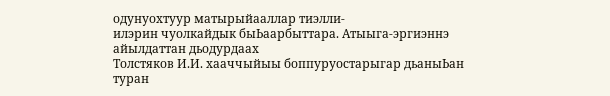одунуохтуур матырыйааллар тиэлли-
илэрин чуолкайдык быЬаарбыттара. Атыыга-эргиэннэ айылдаттан дьодурдаах
Толстяков И.И. хааччыйыы боппуруостарыгар дьаныЬан туран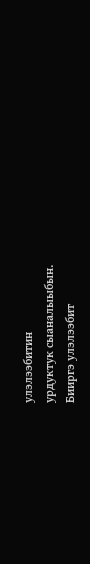улэлээбитин
урдуктук сыаналыыбын.
Бииргэ улэлээбит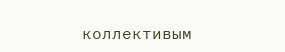коллективым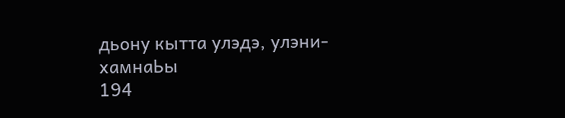дьону кытта улэдэ, улэни-хамнаЬы
194